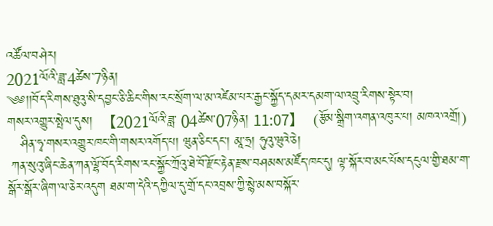འཚོལ་བཤེར།
2021ལོའི་ཟླ་4ཚེས་7ཉིན།
༄༅།།བོད་རིགས་ཐུའུ་སི་དབྱང་ཅི་ཆིང་གིས་རང་སྲོག་ལ་མ་འཛེམ་པར་རྒྱང་སྐྱོད་དམར་དམག་ལ་འབྲུ་རིགས་སྟེར་བ།
གསར་འགྱུར་སྤེལ་དུས།  【2021ལོའི་ཟླ་ 04ཚེས་07ཉིན། 11:07】   (རྩོམ་སྒྲིག་འགན་འཁུར་པ། མཁའ་འགྲོ།)
   ཤིན་ཧྭ་གསར་འགྱུར་ཁང་གི་གསར་འགོད་པ། ཝུན་ཅིང་དང་། མཱ་ཧྲ། ཧུའུ་ཝུའེ་ཅེ།
 ཀན་སུའུ་ཞིང་ཆེན་ཀན་ལྷོ་བོད་རིགས་རང་སྐྱོང་ཀྲོའུ་ཐེ་བོ་རྫོང་རྟེན་རྫས་བཤམས་མཛོད་ཁང་དུ། ལྟ་སྐོར་བ་མང་པོས་དངུལ་གྱི་ཐམ་ག་སྒོར་སྒོར་ཞིག་ལ་ཅེར་འདུག ཐམ་ག་དེའི་དཀྱིལ་དུ་གྲོ་དང་འབྲས་ཀྱི་སྙེ་མས་བསྐོར་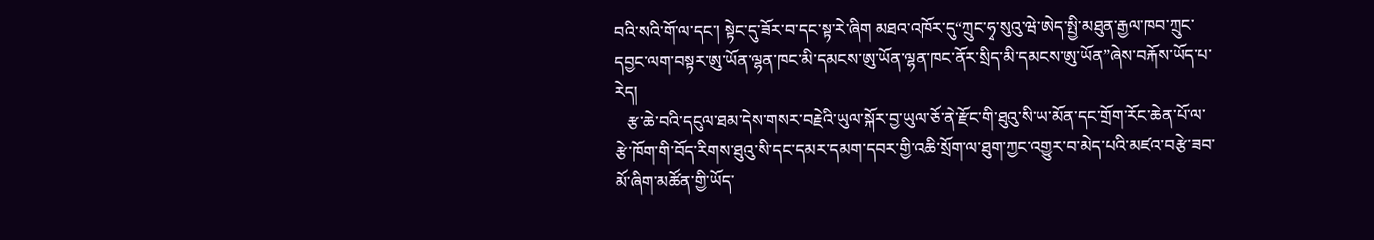བའི་སའི་གོ་ལ་དང་། སྟེང་དུ་ཟོར་བ་དང་སྟ་རེ་ཞིག མཐའ་འཁོར་དུ“ཀྲུང་ཧྭ་སུའུ་ཝེ་ཨེད་སྤྱི་མཐུན་རྒྱལ་ཁབ་ཀྲུང་དབྱང་ལག་བསྟར་ཨུ་ཡོན་ལྷན་ཁང་མི་དམངས་ཨུ་ཡོན་ལྷན་ཁང་ནོར་སྲིད་མི་དམངས་ཨུ་ཡོན”ཞེས་བརྐོས་ཡོད་པ་རེད།
   རྩ་ཆེ་བའི་དངུལ་ཐམ་དེས་གསར་བརྗེའི་ཡུལ་སྐོར་བྱ་ཡུལ་ཅོ་ནེ་རྫོང་གི་ཐུའུ་སི་ཡ་མོན་དང་གྲོག་རོང་ཆེན་པོ་ལ་རྩེ་ཁོག་གི་བོད་རིགས་ཐུའུ་སི་དང་དམར་དམག་དབར་གྱི་འཆི་སྲོག་ལ་ཐུག་ཀྱང་འགྱུར་བ་མེད་པའི་མཛའ་བརྩེ་ཟབ་མོ་ཞིག་མཚོན་གྱི་ཡོད་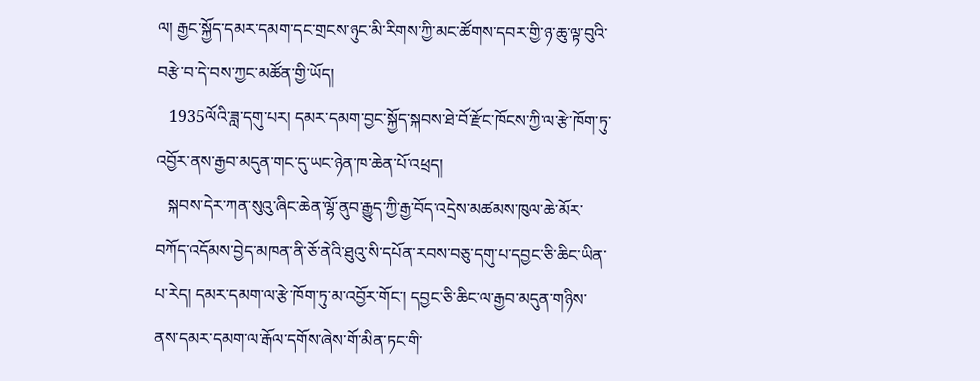ལ། རྒྱང་སྐྱོད་དམར་དམག་དང་གྲངས་ཉུང་མི་རིགས་ཀྱི་མང་ཚོགས་དབར་གྱི་ཉ་ཆུ་ལྟ་བུའི་བརྩེ་བ་དེ་བས་ཀྱང་མཚོན་གྱི་ཡོད།
   1935ལོའི་ཟླ་དགུ་པར། དམར་དམག་བྱང་སྐྱོད་སྐབས་ཐེ་བོ་རྫོང་ཁོངས་ཀྱི་ལ་རྩེ་ཁོག་ཏུ་འབྱོར་ནས་རྒྱབ་མདུན་གང་དུ་ཡང་ཉེན་ཁ་ཆེན་པོ་འཕྲད།
   སྐབས་དེར་ཀན་སུའུ་ཞིང་ཆེན་ལྷོ་ནུབ་རྒྱུད་ཀྱི་རྒྱ་བོད་འདྲེས་མཚམས་ཁུལ་ཆེ་མོར་བཀོད་འདོམས་བྱེད་མཁན་ནི་ཅོ་ནེའི་ཐུའུ་སི་དཔོན་རབས་བཅུ་དགུ་པ་དབྱང་ཅི་ཆིང་ཡིན་པ་རེད། དམར་དམག་ལ་རྩེ་ཁོག་ཏུ་མ་འབྱོར་གོང་། དབྱང་ཅི་ཆིང་ལ་རྒྱབ་མདུན་གཉིས་ནས་དམར་དམག་ལ་རྒོལ་དགོས་ཞེས་གོ་མིན་ཏང་གི་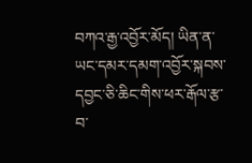བཀའ་རྒྱ་འབྱོར་མོད། ཡིན་ན་ཡང་དམར་དམག་འབྱོར་སྐབས་དབྱང་ཅི་ཆིང་གིས་ཕར་རྒོལ་རྩ་བ་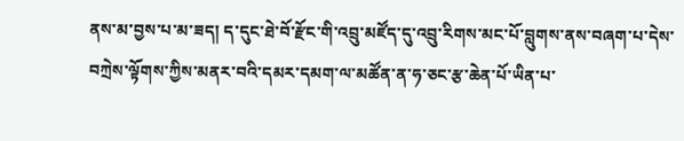ནས་མ་བྱས་པ་མ་ཟད། ད་དུང་ཐེ་བོ་རྫོང་གི་འབྲུ་མཛོད་དུ་འབྲུ་རིགས་མང་པོ་བླུགས་ནས་བཞག་པ་དེས་བཀྲེས་ལྟོགས་ཀྱིས་མནར་བའི་དམར་དམག་ལ་མཚོན་ན་ཧ་ཅང་རྩ་ཆེན་པོ་ཡིན་པ་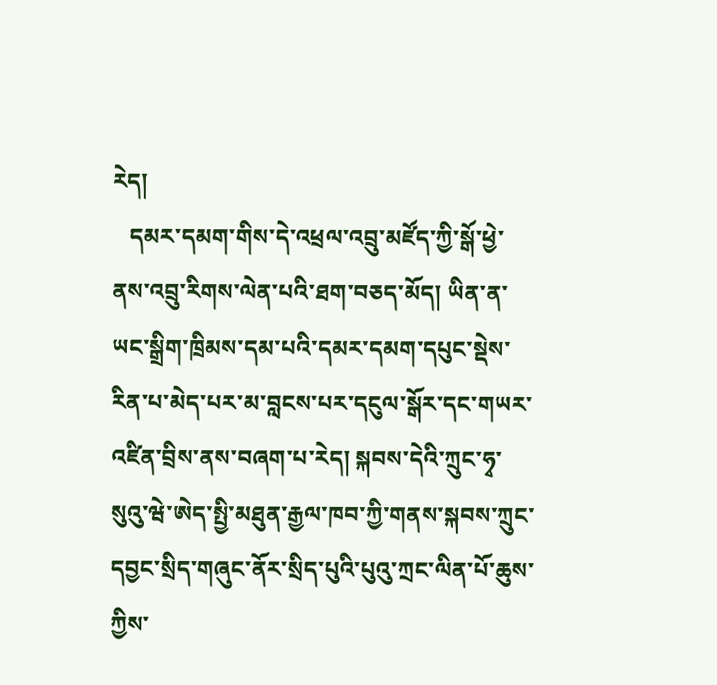རེད།
   དམར་དམག་གིས་དེ་འཕྲལ་འབྲུ་མཛོད་ཀྱི་སྒོ་ཕྱེ་ནས་འབྲུ་རིགས་ལེན་པའི་ཐག་བཅད་མོད། ཡིན་ན་ཡང་སྒྲིག་ཁྲིམས་དམ་པའི་དམར་དམག་དཔུང་སྡེས་རིན་པ་མེད་པར་མ་བླངས་པར་དངུལ་སྒོར་དང་གཡར་འཛིན་བྲིས་ནས་བཞག་པ་རེད། སྐབས་དེའི་ཀྲུང་ཧྭ་སུའུ་ཝེ་ཨེད་སྤྱི་མཐུན་རྒྱལ་ཁབ་ཀྱི་གནས་སྐབས་ཀྲུང་དབྱང་སྲིད་གཞུང་ནོར་སྲིད་པུའི་པུའུ་ཀྲང་ལིན་པོ་ཆུས་ཀྱིས་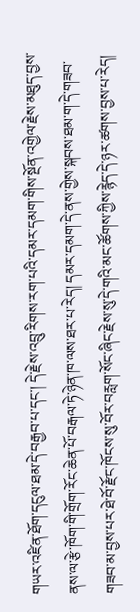གཡར་འཛིན་ཐོག་དངུལ་ཐམ་དེ་བརྒྱབ་པ་དང་། དེ་རྗེས་འབྲུ་རིགས་རག་པའི་དམར་དམག་གིས་སྔོན་འགྱེལ་རྗེས་མཐུད་བྱས་ནས་ལ་རྩེ་ཁོག་གི་གྲོག་རོང་ཆེན་པོ་བརྒལ་ཏེ་ཉེན་ཁ་ལས་ཐར་པ་རེད། དམར་དམག་དེ་ནས་གྱེས་སྐབས་ཐམ་ག་དེ་གཟབ་གཟབ་མ་བྱས་པར་ཐེ་བོ་རྫོང་ཁོངས་སུ་བོར་བརླག་སོང་ཞིང་རྗེས་སུ་དེ་གའི་མང་ཚོགས་ཀྱིས་རྙེད་དེ་ཉར་ཚགས་བྱས་པ་རེད།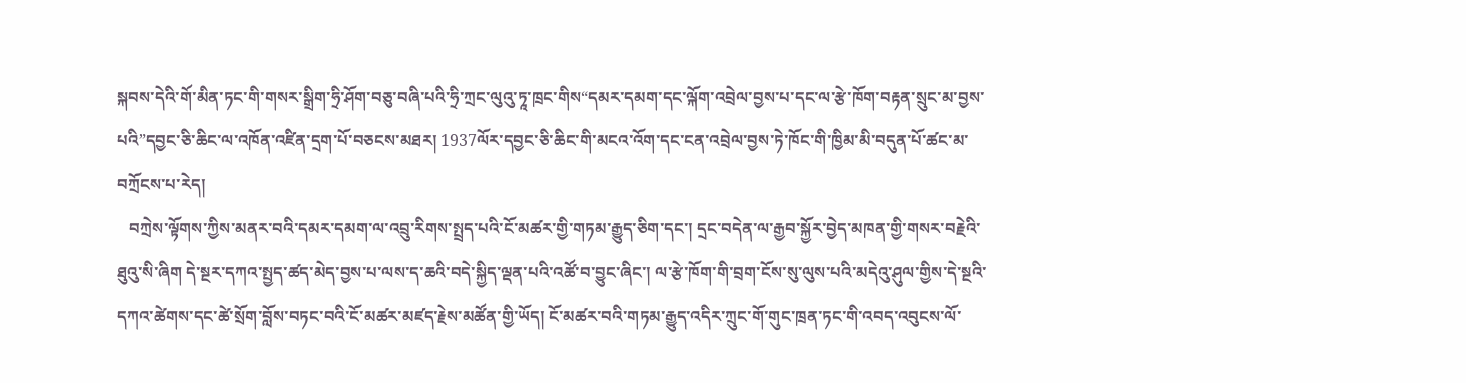སྐབས་དེའི་གོ་མིན་ཏང་གི་གསར་སྒྲིག་ཧྲི་ཤོག་བཅུ་བཞི་པའི་ཧྲི་ཀྲང་ལུའུ་ཏཱ་ཁྲང་གིས“དམར་དམག་དང་ལྐོག་འབྲེལ་བྱས་པ་དང་ལ་རྩེ་ཁོག་བརྟན་སྲུང་མ་བྱས་པའི”དབྱང་ཅི་ཆིང་ལ་འཁོན་འཛིན་དྲག་པོ་བཅངས་མཐར། 1937ལོར་དབྱང་ཅི་ཆིང་གི་མངའ་འོག་དང་ངན་འབྲེལ་བྱས་ཏེ་ཁོང་གི་ཁྱིམ་མི་བདུན་པོ་ཚང་མ་བཀྲོངས་པ་རེད།
   བཀྲེས་ལྟོགས་ཀྱིས་མནར་བའི་དམར་དམག་ལ་འབྲུ་རིགས་སྤྲད་པའི་ངོ་མཚར་གྱི་གཏམ་རྒྱུད་ཅིག་དང་། དྲང་བདེན་ལ་རྒྱབ་སྐྱོར་བྱེད་མཁན་གྱི་གསར་བརྗེའི་ཐུའུ་སི་ཞིག དེ་སྔར་དཀའ་སྤྱད་ཚད་མེད་བྱས་པ་ལས་ད་ཆའི་བདེ་སྐྱིད་ལྡན་པའི་འཚོ་བ་བྱུང་ཞིང་། ལ་རྩེ་ཁོག་གི་བྲག་ངོས་སུ་ལུས་པའི་མདེའུ་ཤུལ་གྱིས་དེ་སྔའི་དཀའ་ཚེགས་དང་ཚེ་སྲོག་བློས་བཏང་བའི་ངོ་མཚར་མཛད་རྗེས་མཚོན་གྱི་ཡོད། ངོ་མཚར་བའི་གཏམ་རྒྱུད་འདིར་ཀྲུང་གོ་གུང་ཁྲན་ཏང་གི་འབད་འབུངས་ལོ་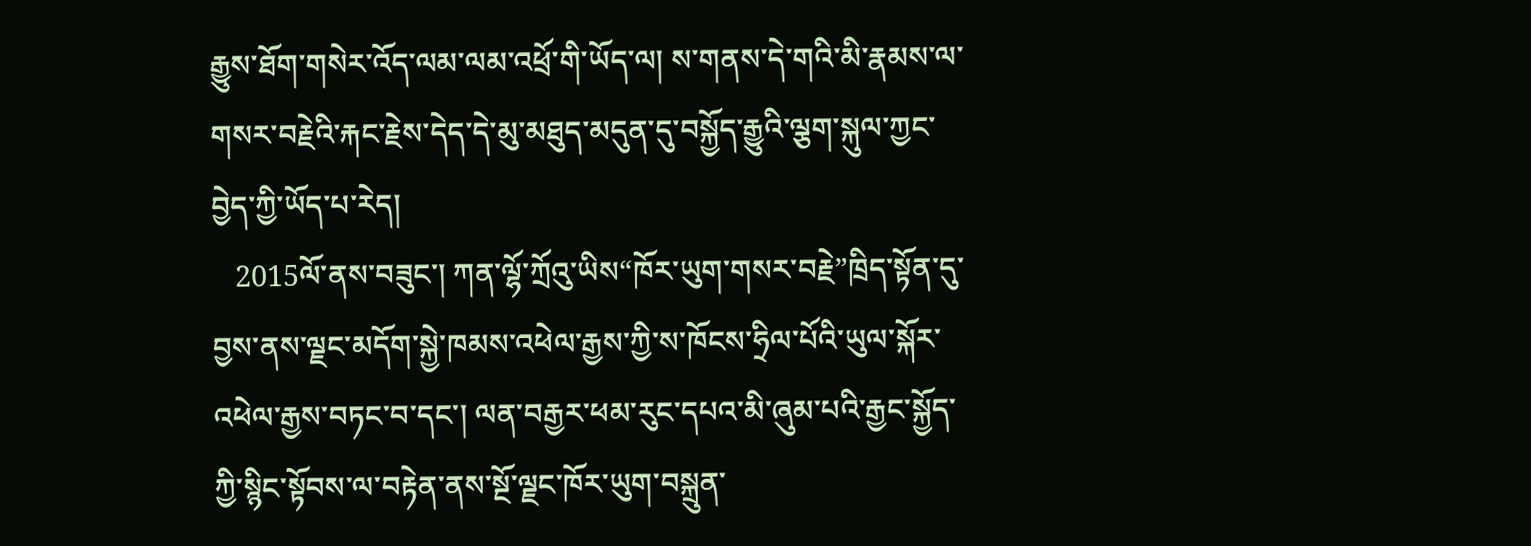རྒྱུས་ཐོག་གསེར་འོད་ལམ་ལམ་འཕྲོ་གི་ཡོད་ལ། ས་གནས་དེ་གའི་མི་རྣམས་ལ་གསར་བརྗེའི་རྐང་རྗེས་དེད་དེ་མུ་མཐུད་མདུན་དུ་བསྐྱོད་རྒྱུའི་ལྕག་སྐུལ་ཀྱང་བྱེད་ཀྱི་ཡོད་པ་རེད།
   2015ལོ་ནས་བཟུང་། ཀན་ལྷོ་ཀྲོའུ་ཡིས“ཁོར་ཡུག་གསར་བརྗེ”ཁྲིད་སྟོན་དུ་བྱས་ནས་ལྗང་མདོག་སྐྱེ་ཁམས་འཕེལ་རྒྱས་ཀྱི་ས་ཁོངས་ཧྲིལ་པོའི་ཡུལ་སྐོར་འཕེལ་རྒྱས་བཏང་བ་དང་། ལན་བརྒྱར་ཕམ་རུང་དཔའ་མི་ཞུམ་པའི་རྒྱང་སྐྱོད་ཀྱི་སྙིང་སྟོབས་ལ་བརྟེན་ནས་སྔོ་ལྗང་ཁོར་ཡུག་བསྐྲུན་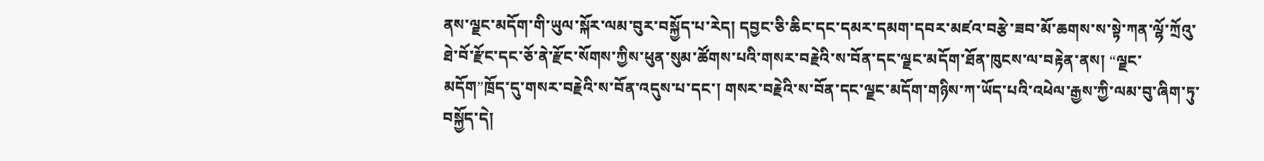ནས་ལྗང་མདོག་གི་ཡུལ་སྐོར་ལམ་བུར་བསྐྱོད་པ་རེད། དབྱང་ཅི་ཆིང་དང་དམར་དམག་དབར་མཛའ་བརྩེ་ཟབ་མོ་ཆགས་ས་སྟེ་ཀན་ལྷོ་ཀྲོའུ་ཐེ་བོ་རྫོང་དང་ཅོ་ནེ་རྫོང་སོགས་ཀྱིས་ཕུན་སུམ་ཚོགས་པའི་གསར་བརྗེའི་ས་བོན་དང་ལྗང་མདོག་ཐོན་ཁུངས་ལ་བརྟེན་ནས། “ལྗང་མདོག”ཁྲོད་དུ་གསར་བརྗེའི་ས་བོན་འདུས་པ་དང་། གསར་བརྗེའི་ས་བོན་དང་ལྗང་མདོག་གཉིས་ཀ་ཡོད་པའི་འཕེལ་རྒྱས་ཀྱི་ལམ་བུ་ཞིག་ཏུ་བསྐྱོད་དེ།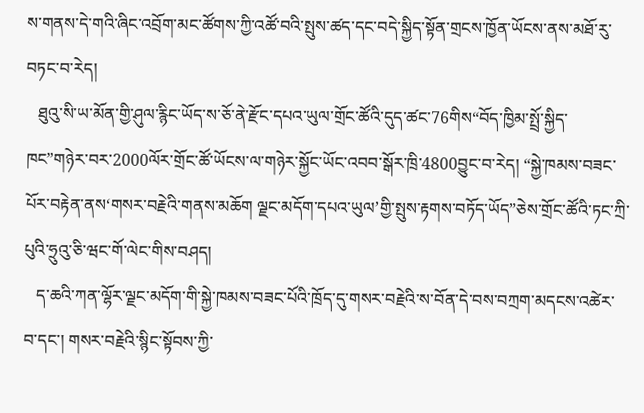ས་གནས་དེ་གའི་ཞིང་འབྲོག་མང་ཚོགས་ཀྱི་འཚོ་བའི་སྤུས་ཚད་དང་བདེ་སྐྱིད་སྟོན་གྲངས་ཁྱོན་ཡོངས་ནས་མཐོ་རུ་བཏང་བ་རེད།
   ཐུའུ་སི་ཡ་མོན་གྱི་ཤུལ་རྙིང་ཡོད་ས་ཅོ་ནེ་རྫོང་དཔའ་ཡུལ་གྲོང་ཚོའི་དུད་ཚང་76གིས“བོད་ཁྱིམ་སྤྲོ་སྐྱིད་ཁང”གཉེར་བར་2000ལོར་གྲོང་ཚོ་ཡོངས་ལ་གཉེར་སྐྱོང་ཡོང་འབབ་སྒོར་ཁྲི་4800བྱུང་བ་རེད། “སྐྱེ་ཁམས་བཟང་པོར་བརྟེན་ནས‘གསར་བརྗེའི་གནས་མཆོག ལྗང་མདོག་དཔའ་ཡུལ’གྱི་སྤུས་རྟགས་བཏོད་ཡོད”ཅེས་གྲོང་ཚོའི་ཏང་ཀྲི་པུའི་ཧྲུའུ་ཅི་ཝང་གོ་ལེང་གིས་བཤད།
   ད་ཆའི་ཀན་ལྷོར་ལྗང་མདོག་གི་སྐྱེ་ཁམས་བཟང་པོའི་ཁྲོད་དུ་གསར་བརྗེའི་ས་བོན་དེ་བས་བཀྲག་མདངས་འཚེར་བ་དང་། གསར་བརྗེའི་སྙིང་སྟོབས་ཀྱི་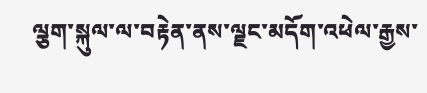ལྕག་སྐུལ་ལ་བརྟེན་ནས་ལྗང་མདོག་འཕེལ་རྒྱས་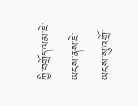ཀྱི་བགྲོད་ལམ་ཇེ་ཡངས་ནས་ཇེ་ཡངས་སུ་འགྲོ་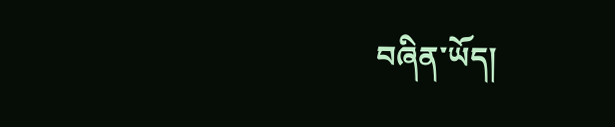བཞིན་ཡོད།